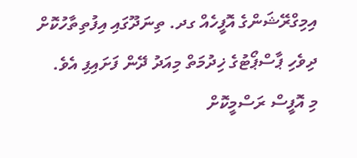އިމިގްރޭޝަންގެ އޮފީހެއް ގދ. ތިނަދޫގައި އިފުތިތާހުކޮށް ދިވެހި ޕާސްޕޯޓުގެ ޚިދުމަތް މިއަދު ދޭން ފަށައިފި އެވެ.
މި އޮފީސް ރަސްމީކޮށް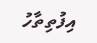އިފުތިތާހު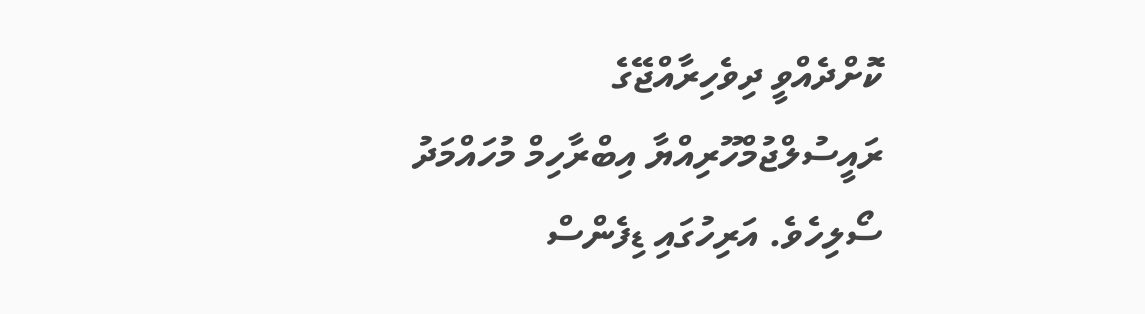ކޮށްދެއްވީ ދިވެހިރާއްޖޭގެ ރައީސުލްޖުމްހޫރިއްޔާ އިބްރާހިމް މުހައްމަދު ސޯލިހެވެ. އަރިހުގައި ޑިފެންސް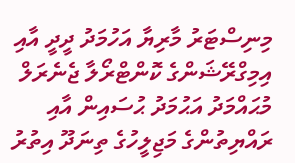މިނިސްޓަރު މާރިޔާ އަހުމަދު ދީދީ އާއި އިމިގްރޭޝަންގެ ކޮންޓްރޯލާ ޖެނެރަލް މުޙައްމަދު އަޙުމަދު ޙުސައިން އާއި ރައްޔިތުންގެ މަޖިލީހުގެ ތިނަދޫ އިތުރު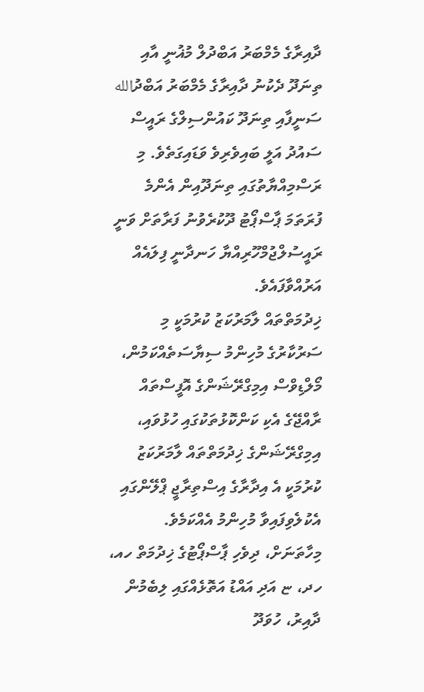ދާއިރާގެ މެމްބަރު އަބްދުލް މުޣުނީ އާއި ތިނަދޫ ދެކުނު ދާއިރާގެ މެމްބަރު އަބްދުالله ސަނީފާއި ތިނަދޫ ކައުންސިލްގެ ރައީސް ސައުދު އަލީ ބައިވެރިވެ ވަޑައިގަތެވެ. މި ރަސްމިއްޔާތުގައި ތިނަދޫއިން އެންމެ ފުރަތަމަ ޕާސްޕޯޓު ދޫކުރެވުނު ފަރާތަށް ވަނީ ރައީސުލްޖުމްހޫރިއްޔާ ހަނދާނީ ފިލައެއް އަރުއްވާފައެވެ.
ޚިދުމަތްތައް ލާމަރުކަޒު ކުރުމަކީ މި ސަރުކާރުގެ މުހިންމު ސިޔާސަތެއްކަމުން، މޯލްޑިވްސް އިމިގްރޭޝަންގެ އޮފީސްތައް ރާއްޖޭގެ އެކި ކަންކޮޅުތަކުގައި ހުޅުވައި، އިމިގްރޭޝަންގެ ޚިދުމަތްތައް ލާމަރުކަޒު ކުރުމަކީ އެ އިދާރާގެ އިސްތިރާޖީ ޕްލޭންގައި އެކުލެވިފައިވާ މުހިންމު އެއްކަމެވެ. މިހާތަނަށް، ދިވެހި ޕާސްޕޯޓުގެ ޚިދުމަތް ހއ، ހދ، ޏ އަދި އައްޑު އަތޮޅެއްގައި ލިބެމުން ދާއިރު، ހުވަދޫ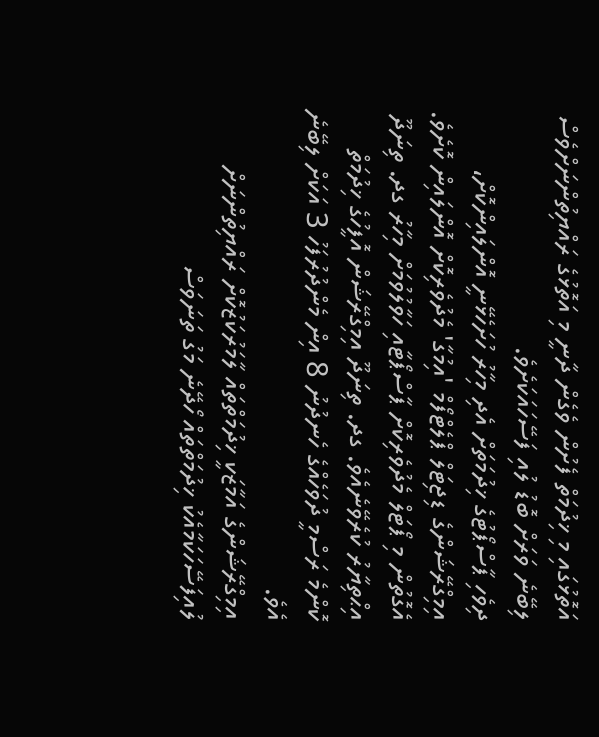އަތޮޅުގައި މި ޚިދުމަތް ފެށުން ވެގެން ދާނީ މި އަތޮޅުގެ ރައްޔިތުންނަށްވެސް ލިބޭނެ ވަރަށް ބޮޑު ލުއި ފަސޭހައަކަށެވެ.
ދިވެހި ޕާސްޕޯޓުގެ ޚިދުމަތަށް އެދި މިހާރު ހުށަހެޅޭނީ އޮންލައިންކޮށް، އިމިގްރޭޝަންގެ ޑިޖިޓަލް ޕްލެޓްފޯމް 'އިމުގާ' މެދުވެރިކޮށް އޮންލައިން ކޮށެވެ. އެގޮތުން މި ޕޯޓަލް މެދުވެރިކޮށް ޕާސްޕޯޓާއި ހަވާލުވުމަށް މިހާރު ގދ. ތިނަދޫ އިޙްތިޔާރު ކުރެވޭނެއެވެ. ގދ. ތިނަދޫ އިމިގްރޭޝަން އޮފީހުގެ ޚިދުމަތް ކޮންމެ ރަސްމީ ދުވަހެއްގެ ހެނދުނު 8 އިން މެންދުރުފަހު 3 އަކަށް ލިބޭނެ އެވެ.
އިމިގްރޭޝަންގެ އަމާޒަކީ ޚިދުމަތްތައް ލާމަރުކަޒުކޮށް ރައްޔިތުންނަށް ލުއިފަސޭހަކަމާއެކު ޚިދުމަތްތައް ހޯދޭނެ މަގު ތަނަވަސް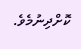ކޮށްދިނުމެވެ.